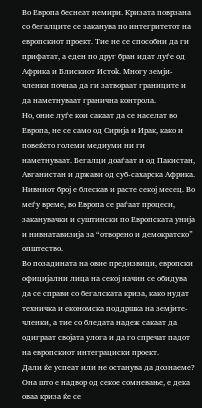Во Европа беснеат немири. Кризата поврзана со бегалците се заканува по интегритетот на европскиот проект. Тие не се способни да ги прифатат, а еден по друг бран идат луѓе од Африка и Блискиот Истоk. Многу земји-членки почнаа да ги затвораат границите и да наметнуваат гранична контрола.
Но, оние луѓе кои сакаат да се населат во Европа, не се само од Сирија и Ирак, како и повеќето големи медиуми ни ги наметнуваат. Бегалци доаѓаат и од Пакистан, Авганистан и држави од суб-сахарска Африка. Нивниот број е блескав и расте секој месец. Во меѓу време, во Европа се раѓаат процеси, заканувачки и суштински по Европската унија и нивнатавизија за “отворено и демократско” општество.
Во позадината на овие предизвици, европски официјални лица на секој начин се обидува да се справи со бегалската криза, како нудат техничка и економска поддршка на земјите-членки, а тие со бледата надеж сакаат да одиграат својата улога и да го спречат падот на европскиот интеграциски проект.
Дали ќе успеат или не останува да дознаеме? Она што е надвор од секое сомневање, е дека оваа криза ќе се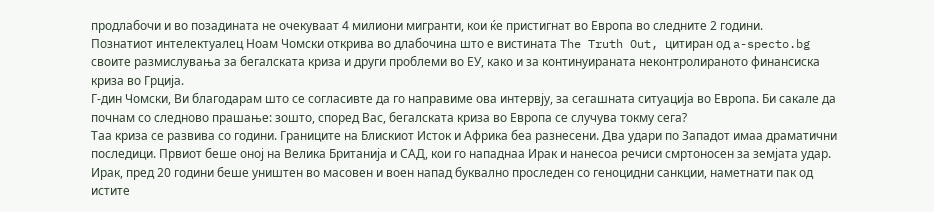продлабочи и во позадината не очекуваат 4 милиони мигранти, кои ќе пристигнат во Европа во следните 2 години.
Познатиот интелектуалец Ноам Чомски открива во длабочина што е вистината The Truth Out, цитиран од a-specto.bg своите размислувања за бегалската криза и други проблеми во ЕУ, како и за континуираната неконтролираното финансиска криза во Грција.
Г-дин Чомски, Ви благодарам што се согласивте да го направиме ова интервју, за сегашната ситуација во Европа. Би сакале да почнам со следново прашање: зошто, според Вас, бегалската криза во Европа се случува токму сега?
Taа криза се развива со години. Границите на Блискиот Исток и Африка беа разнесени. Два удари по Западот имаа драматични последици. Првиот беше оној на Велика Британија и САД, кои го нападнаа Ирак и нанесоа речиси смртоносен за земјата удар. Ирак, пред 20 години беше уништен во масовен и воен напад буквално проследен со геноцидни санкции, наметнати пак од истите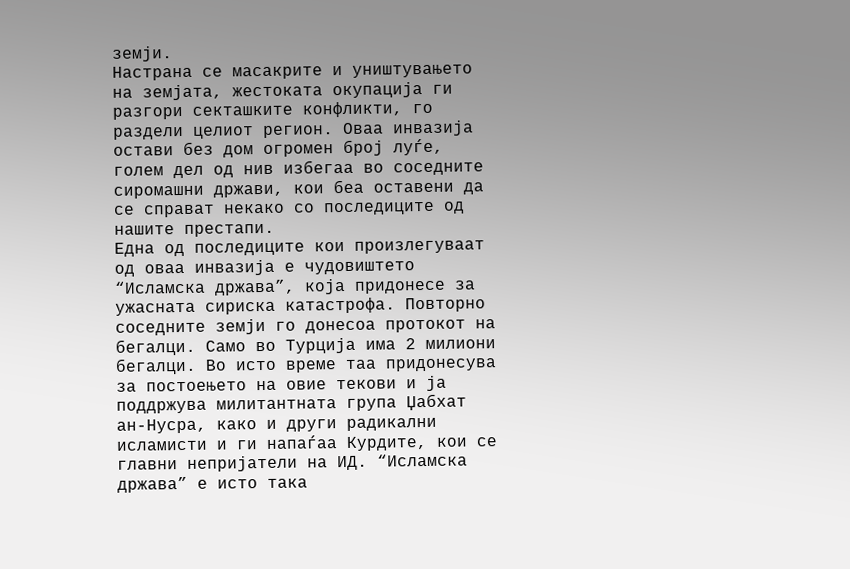земји.
Настрана се масакрите и уништувањето на земјата, жестоката окупација ги разгори секташките конфликти, го раздели целиот регион. Оваа инвазија остави без дом огромен број луѓе, голем дел од нив избегаа во соседните сиромашни држави, кои беа оставени да се справат некако со последиците од нашите престапи.
Една од последиците кои произлегуваат од оваа инвазија е чудовиштето “Исламска држава”, која придонесе за ужасната сириска катастрофа. Повторно соседните земји го донесоа протокот на бегалци. Само во Турција има 2 милиони бегалци. Во исто време таа придонесува за постоењето на овие текови и ја поддржува милитантната група Џабхат ан-Нусра, како и други радикални исламисти и ги напаѓаа Курдите, кои се главни непријатели на ИД. “Исламска држава” е исто така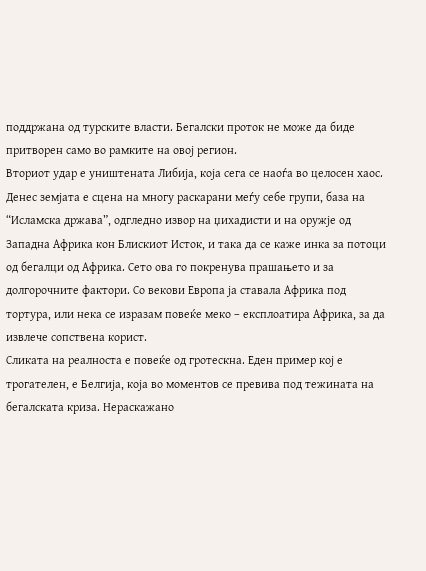поддржана од турските власти. Бегалски проток не може да биде притворен само во рамките на овој регион.
Вториот удар е уништената Либија, која сега се наоѓа во целосен хаос. Денес земјата е сцена на многу раскарани меѓу себе групи, база на “Исламска држава”, одгледно извор на џихадисти и на оружје од Западна Африка кон Блискиот Исток, и така да се каже инка за потоци од бегалци од Африка. Сето ова го покренува прашањето и за долгорочните фактори. Со векови Европа ја ставала Африка под тортура, или нека се изразам повеќе меко – експлоатира Африка, за да извлече сопствена корист.
Сликата на реалноста е повеќе од гротескна. Еден пример кој е трогателен, е Белгија, која во моментов се превива под тежината на бегалската криза. Нераскажано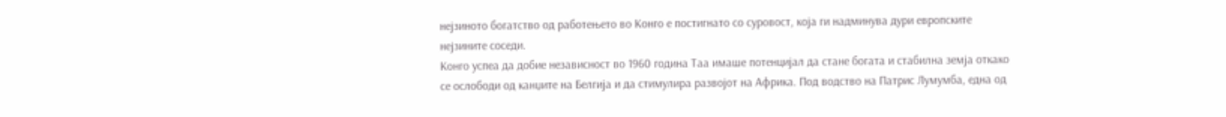нејзиното богатство од работењето во Конго е постигнато со суровост, која ги надминува дури европските нејзините соседи.
Конго успеа да добие независност во 1960 година Таа имаше потенцијал да стане богата и стабилна земја откако се ослободи од канџите на Белгија и да стимулира развојот на Африка. Под водство на Патрис Лумумба, една од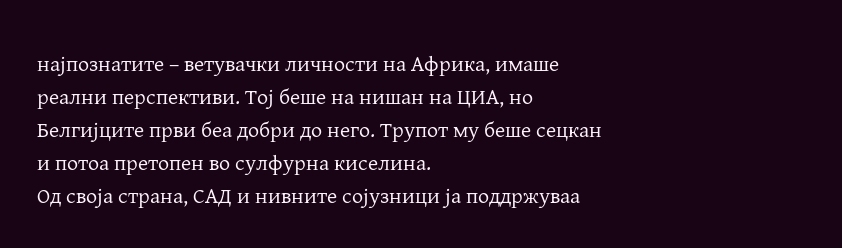најпознатите – ветувачки личности на Африка, имаше реални перспективи. Тој беше на нишан на ЦИА, но Белгијците први беа добри до него. Трупот му беше сецкан и потоа претопен во сулфурна киселина.
Од своја страна, САД и нивните сојузници ја поддржуваа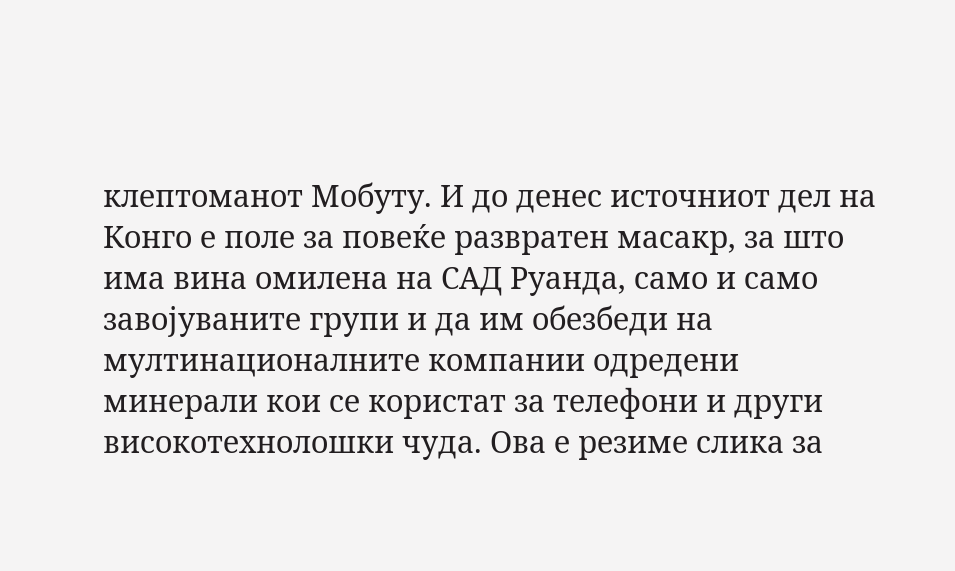клептоманот Мобуту. И до денес источниот дел на Конго е поле за повеќе развратен масакр, за што има вина омилена на САД Руанда, само и само завојуваните групи и да им обезбеди на мултинационалните компании одредени минерали кои се користат за телефони и други високотехнолошки чуда. Ова е резиме слика за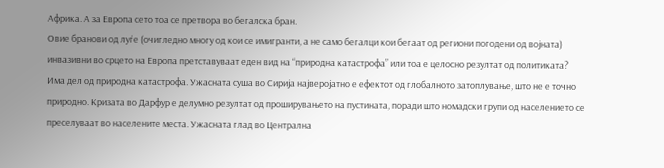Африка. А за Европа сето тоа се претвора во бегалска бран.
Овие бранови од луѓе (очигледно многу од кои се имигранти, а не само бегалци кои бегаат од региони погодени од војната) инвазивни во срцето на Европа претставуваат еден вид на “природна катастрофа” или тоа е целосно резултат од политиката?
Има дел од природна катастрофа. Ужасната суша во Сирија најверојатно е ефектот од глобалното затоплување, што не е точно природно. Кризата во Дарфур е делумно резултат од проширувањето на пустината, поради што номадски групи од населението се преселуваат во населените места. Ужасната глад во Централна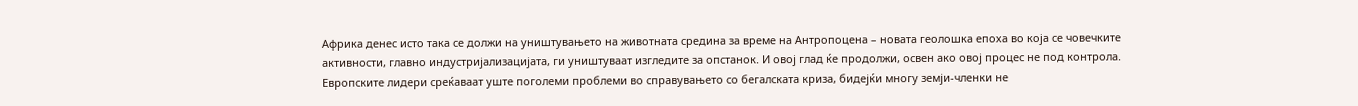Африка денес исто така се должи на уништувањето на животната средина за време на Антропоцена – новата геолошка епоха во која се човечките активности, главно индустријализацијата, ги уништуваат изгледите за опстанок. И овој глад ќе продолжи, освен ако овој процес не под контрола.
Европските лидери среќаваат уште поголеми проблеми во справувањето со бегалската криза, бидејќи многу земји-членки не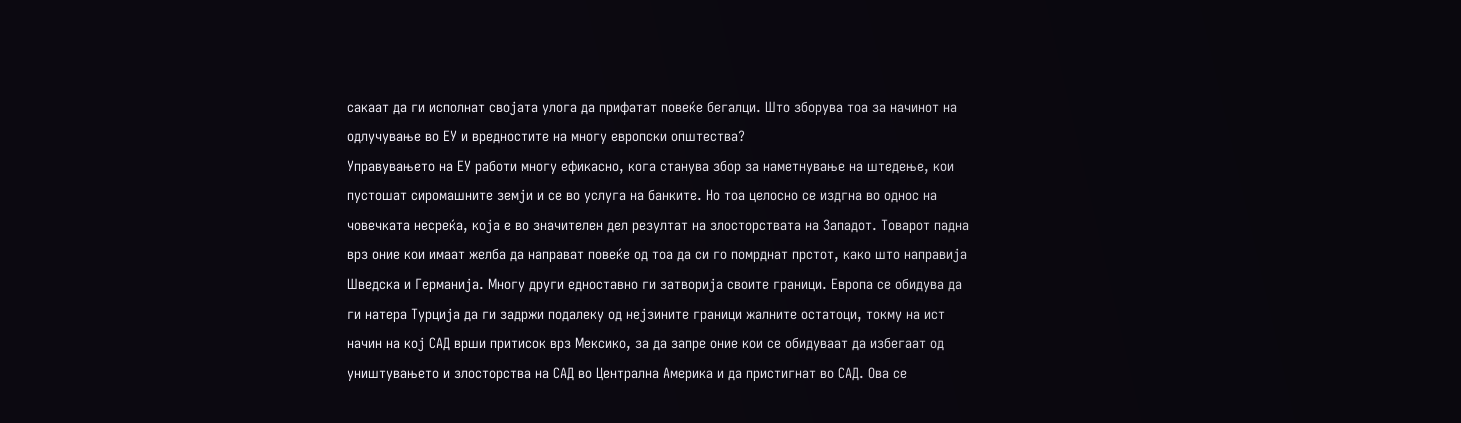сакаат да ги исполнат својата улога да прифатат повеќе бегалци. Што зборува тоа за начинот на одлучување во ЕУ и вредностите на многу европски општества?
Управувањето на ЕУ работи многу ефикасно, кога станува збор за наметнување на штедење, кои пустошат сиромашните земји и се во услуга на банките. Но тоа целосно се издгна во однос на човечката несреќа, која е во значителен дел резултат на злосторствата на Западот. Товарот падна врз оние кои имаат желба да направат повеќе од тоа да си го помрднат прстот, како што направија Шведска и Германија. Многу други едноставно ги затворија своите граници. Европа се обидува да ги натера Турција да ги задржи подалеку од нејзините граници жалните остатоци, токму на ист начин на кој САД врши притисок врз Мексико, за да запре оние кои се обидуваат да избегаат од уништувањето и злосторства на САД во Централна Америка и да пристигнат во САД. Ова се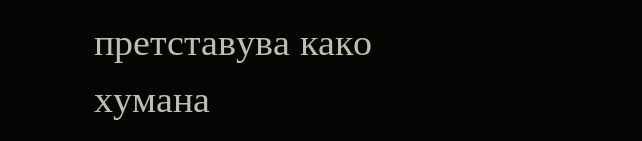претставува како хумана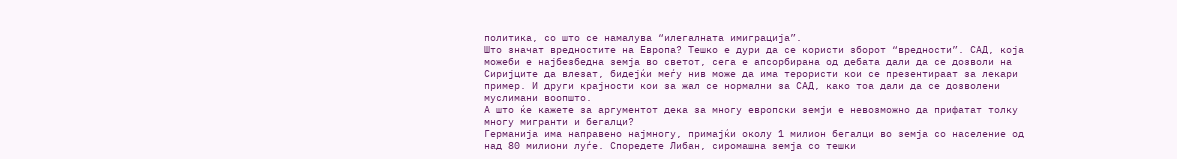политика, со што се намалува “илегалната имиграција”.
Што значат вредностите на Европа? Тешко е дури да се користи зборот “вредности”. САД, која можеби е најбезбедна земја во светот, сега е апсорбирана од дебата дали да се дозволи на Сиријците да влезат, бидејќи меѓу нив може да има терористи кои се презентираат за лекари пример. И други крајности кои за жал се нормални за САД, како тоа дали да се дозволени муслимани воопшто.
А што ќе кажете за аргументот дека за многу европски земји е невозможно да прифатат толку многу мигранти и бегалци?
Германија има направено најмногу, примајќи околу 1 милион бегалци во земја со население од над 80 милиони луѓе. Споредете Либан, сиромашна земја со тешки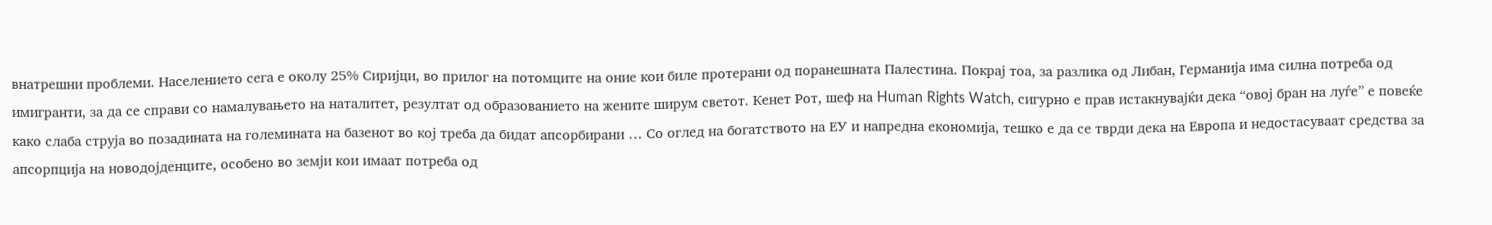внатрешни проблеми. Населението сега е околу 25% Сиријци, во прилог на потомците на оние кои биле протерани од поранешната Палестина. Покрај тоа, за разлика од Либан, Германија има силна потреба од имигранти, за да се справи со намалувањето на наталитет, резултат од образованието на жените ширум светот. Кенет Рот, шеф на Human Rights Watch, сигурно е прав истакнувајќи дека “овој бран на луѓе” е повеќе како слаба струја во позадината на големината на базенот во кој треба да бидат апсорбирани … Со оглед на богатството на ЕУ и напредна економија, тешко е да се тврди дека на Европа и недостасуваат средства за апсорпција на новодојденците, особено во земји кои имаат потреба од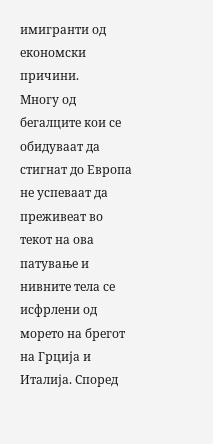имигранти од економски причини.
Многу од бегалците кои се обидуваат да стигнат до Европа не успеваат да преживеат во текот на ова патување и нивните тела се исфрлени од морето на брегот на Грција и Италија. Според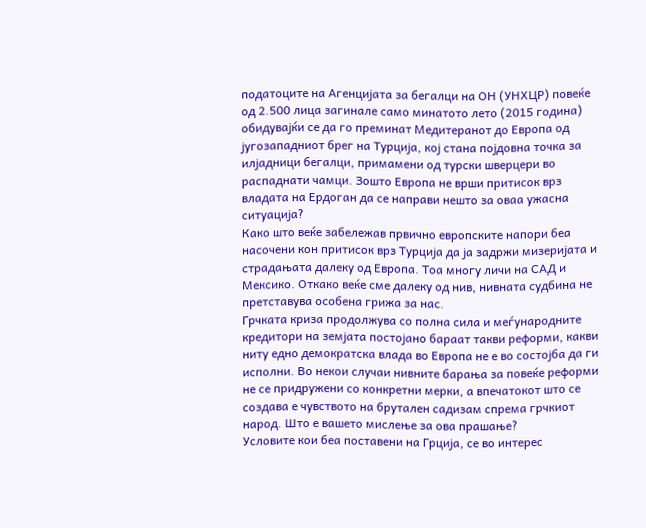податоците на Агенцијата за бегалци на ОН (УНХЦР) повеќе од 2.500 лица загинале само минатото лето (2015 година) обидувајќи се да го преминат Медитеранот до Европа од југозападниот брег на Турција, кој стана појдовна точка за илјадници бегалци, примамени од турски шверцери во распаднати чамци. Зошто Европа не врши притисок врз владата на Ердоган да се направи нешто за оваа ужасна ситуација?
Како што веќе забележав првично европските напори беа насочени кон притисок врз Турција да ја задржи мизеријата и страдањата далеку од Европа. Тоа многу личи на САД и Мексико. Откако веќе сме далеку од нив, нивната судбина не претставува особена грижа за нас.
Грчката криза продолжува со полна сила и меѓународните кредитори на земјата постојано бараат такви реформи, какви ниту едно демократска влада во Европа не е во состојба да ги исполни. Во некои случаи нивните барања за повеќе реформи не се придружени со конкретни мерки, а впечатокот што се создава е чувството на брутален садизам спрема грчкиот народ. Што е вашето мислење за ова прашање?
Условите кои беа поставени на Грција, се во интерес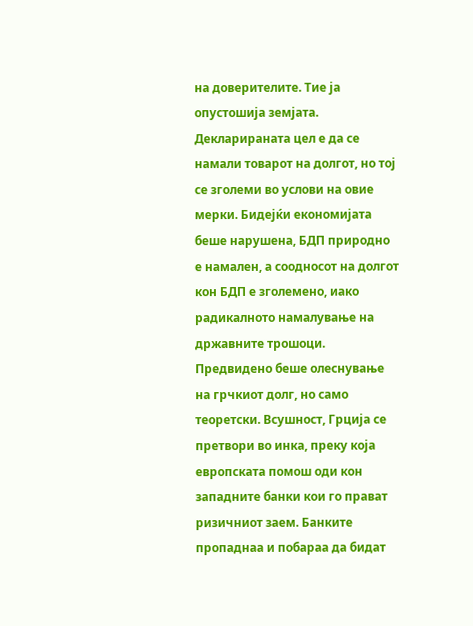на доверителите. Тие ја опустошија земјата. Декларираната цел е да се намали товарот на долгот, но тој се зголеми во услови на овие мерки. Бидејќи економијата беше нарушена, БДП природно е намален, а соодносот на долгот кон БДП е зголемено, иако радикалното намалување на државните трошоци. Предвидено беше олеснување на грчкиот долг, но само теоретски. Всушност, Грција се претвори во инка, преку која европската помош оди кон западните банки кои го прават ризичниот заем. Банките пропаднаа и побараа да бидат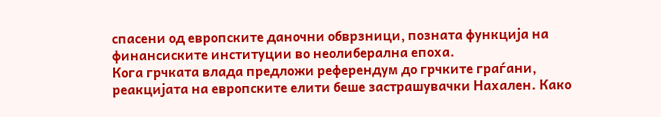спасени од европските даночни обврзници, позната функција на финансиските институции во неолиберална епоха.
Кога грчката влада предложи референдум до грчките граѓани, реакцијата на европските елити беше застрашувачки Нахален. Како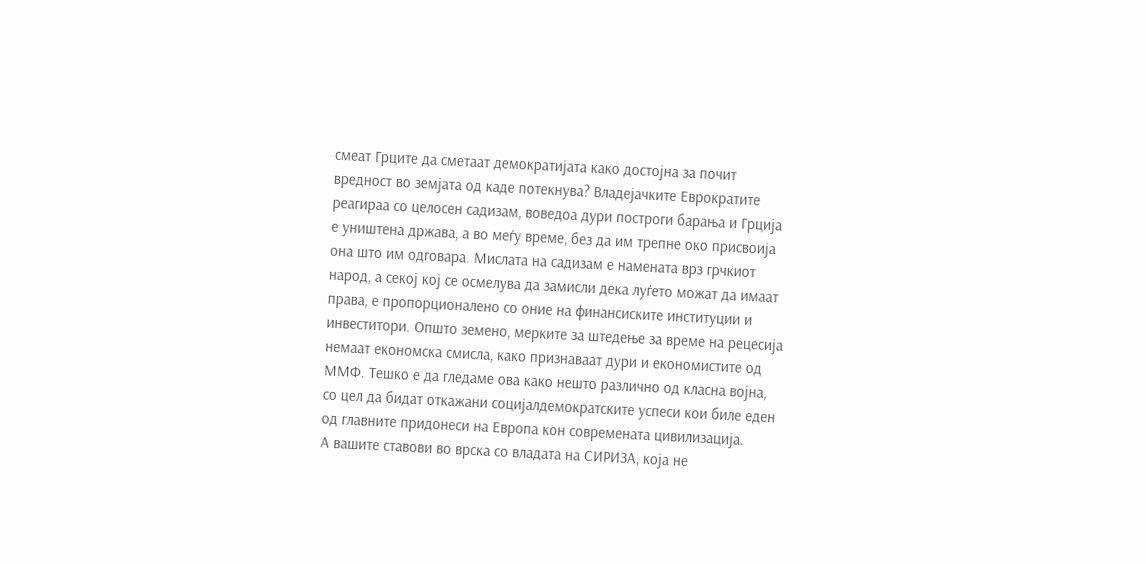смеат Грците да сметаат демократијата како достојна за почит вредност во земјата од каде потекнува? Владејачките Еврократите реагираа со целосен садизам, воведоа дури построги барања и Грција е уништена држава, а во меѓу време, без да им трепне око присвоија она што им одговара. Мислата на садизам е намената врз грчкиот народ, а секој кој се осмелува да замисли дека луѓето можат да имаат права, е пропорционалено со оние на финансиските институции и инвеститори. Општо земено, мерките за штедење за време на рецесија немаат економска смисла, како признаваат дури и економистите од ММФ. Тешко е да гледаме ова како нешто различно од класна војна, со цел да бидат откажани социјалдемократските успеси кои биле еден од главните придонеси на Европа кон современата цивилизација.
А вашите ставови во врска со владата на СИРИЗА, која не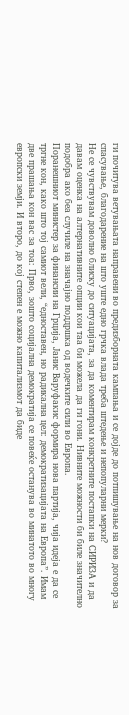ги почитува ветувањата направени во предизборната кампања и се дојде до потпишување на нов договор за спасување, благодарение на што уште едно грчка влада треба штедење и непопуларни мерки?
Не се чувствувам доволно блиску до ситуацијата, за да коментирам конкретните постапки на СИРИЗА и да давам оценка на алтернативните опции кои таа би можела да ги гони. Нивните можности би биле значително подобра ако беа случиле на значајно поддршка од водечките сили во Европа.
Поранешниот министер за финансии на Грција, Јанис Варуфакис формира нова партија, чија идеја е да се тргне кон, како што тој самиот вели, “едноставен, но радикална цел: демократизацијата на Европа”. Имам две прашања кон вас за тоа: Прво, зошто социјална демократија се повеќе останува во минатото во многу европски земји. И второ, до кој степен е можно капитализмот да биде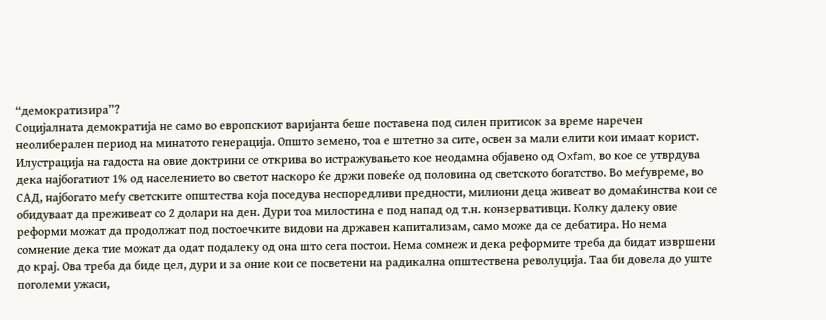“демократизира”?
Социјалната демократија не само во европскиот варијанта беше поставена под силен притисок за време наречен неолиберален период на минатото генерација. Општо земено, тоа е штетно за сите, освен за мали елити кои имаат корист. Илустрација на гадоста на овие доктрини се открива во истражувањето кое неодамна објавено од Oxfam, во кое се утврдува дека најбогатиот 1% од населението во светот наскоро ќе држи повеќе од половина од светското богатство. Во меѓувреме, во САД, најбогато меѓу светските општества која поседува неспоредливи предности, милиони деца живеат во домаќинства кои се обидуваат да преживеат со 2 долари на ден. Дури тоа милостина е под напад од т.н. конзервативци. Колку далеку овие реформи можат да продолжат под постоечките видови на државен капитализам, само може да се дебатира. Но нема сомнение дека тие можат да одат подалеку од она што сега постои. Нема сомнеж и дека реформите треба да бидат извршени до крај. Ова треба да биде цел, дури и за оние кои се посветени на радикална општествена револуција. Таа би довела до уште поголеми ужаси,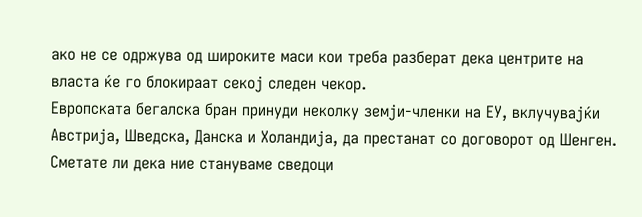ако не се одржува од широките маси кои треба разберат дека центрите на власта ќе го блокираат секој следен чекор.
Европската бегалска бран принуди неколку земји-членки на ЕУ, вклучувајќи Австрија, Шведска, Данска и Холандија, да престанат со договорот од Шенген. Сметате ли дека ние стануваме сведоци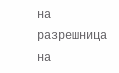на разрешница на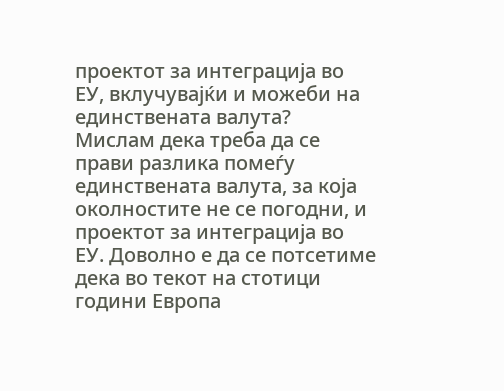проектот за интеграција во ЕУ, вклучувајќи и можеби на единствената валута?
Мислам дека треба да се прави разлика помеѓу единствената валута, за која околностите не се погодни, и проектот за интеграција во ЕУ. Доволно е да се потсетиме дека во текот на стотици години Европа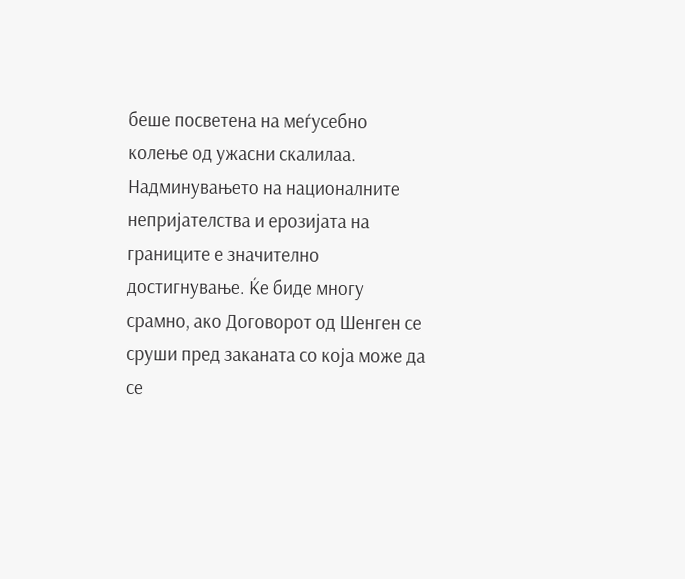беше посветена на меѓусебно колење од ужасни скалилаа. Надминувањето на националните непријателства и ерозијата на границите е значително достигнување. Ќе биде многу срамно, ако Договорот од Шенген се сруши пред заканата со која може да се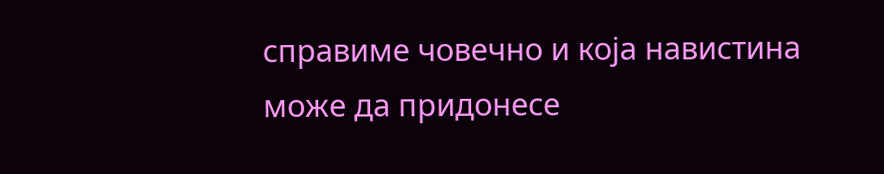справиме човечно и која навистина може да придонесе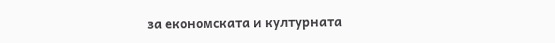за економската и културната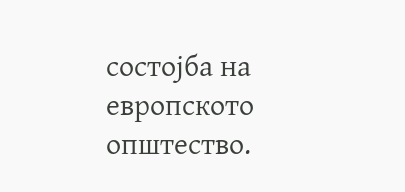состојба на европското општество.